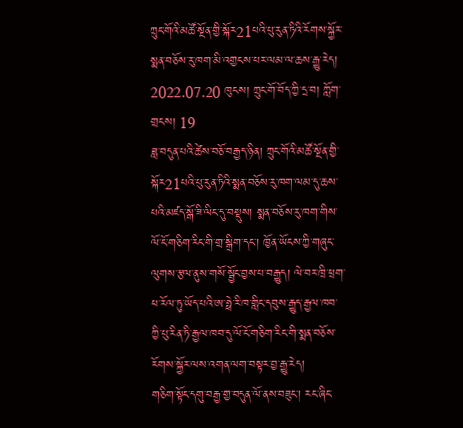ཀྲུང་གོའི་མཚོ་སྔོན་གྱི་སྐོར21པའི་པུ་རུན་ཏིའི་རོགས་སྐྱོར་སྨན་བཅོས་རུ་ཁག་མི་འགྱངས་པར་ལམ་ལ་ཆས་རྒྱུ་རེད།
2022.07.20 ཁུངས། ཀྲུང་གོ་བོད་ཀྱི་དྲ་བ། ཀློག་གྲངས། 19
ཟླ་བདུན་པའི་ཚེས་བཅོ་བརྒྱད་ཉིན། ཀྲུང་གོའི་མཚོ་སྔོན་གྱི་སྐོར21པའི་པུ་རུན་ཏིའི་སྨན་བཅོས་རུ་ཁག་ལམ་དུ་ཆས་པའི་མཛད་སྒོ་ཟི་ལིང་དུ་བསྡུས། སྨན་བཅོས་རུ་ཁག་གིས་ལོ་ངོ་གཅིག་རིང་གི་གྲ་སྒྲིག་དང་། ཁྱོན་ཡོངས་ཀྱི་གཞུང་ལུགས་རྩལ་ནུས་གསོ་སྦྱོང་བྱས་པ་བརྒྱུད། ལེ་བར་ཁྲི་ཕྲག་ཕ་རོལ་ཏུ་ཡོད་པའི་ཨ་ཧྥེ་རི་ཁ་གླིང་དབུས་རྒྱུད་རྒྱལ་ཁབ་ཀྱི་པུ་རིན་ཏི་རྒྱལ་ཁབ་དུ་ལོ་ངོ་གཅིག་རིང་གི་སྨན་བཅོས་རོགས་སྐྱོར་ལས་འགན་ལག་བསྟར་བྱ་རྒྱུ་རེད།
གཅིག་སྟོང་དགུ་བརྒྱ་གྱ་བདུན་ལོ་ནས་བཟུང་། རང་ཞིང་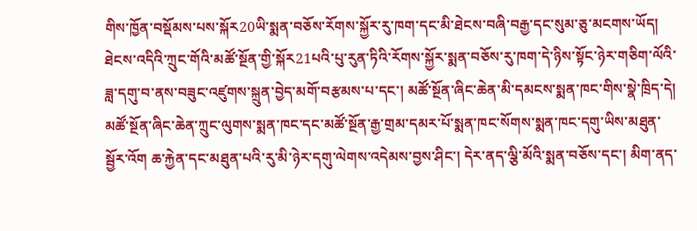གིས་ཁྱོན་བསྡོམས་པས་སྐོར20ཡི་སྨན་བཅོས་རོགས་སྐྱོར་རུ་ཁག་དང་མི་ཐེངས་བཞི་བརྒྱ་དང་སུམ་ཅུ་མངགས་ཡོད། ཐེངས་འདིའི་ཀྲུང་གོའི་མཚོ་སྔོན་གྱི་སྐོར21པའི་པུ་རུན་ཏིའི་རོགས་སྐྱོར་སྨན་བཅོས་རུ་ཁག་དེ་ཉིས་སྟོང་ཉེར་གཅིག་ལོའི་ཟླ་དགུ་བ་ནས་བཟུང་འཛུགས་སྐྲུན་བྱེད་མགོ་བརྩམས་པ་དང་། མཚོ་སྔོན་ཞིང་ཆེན་མི་དམངས་སྨན་ཁང་གིས་སྣེ་ཁྲིད་དེ། མཚོ་སྔོན་ཞིང་ཆེན་ཀྲུང་ལུགས་སྨན་ཁང་དང་མཚོ་སྔོན་རྒྱ་གྲམ་དམར་པོ་སྨན་ཁང་སོགས་སྨན་ཁང་དགུ་ཡིས་མཐུན་སྦྱོར་འོག ཆ་རྐྱེན་དང་མཐུན་པའི་རུ་མི་ཉེར་དགུ་ལེགས་འདེམས་བྱས་ཤིང་། དེར་ནད་ལྕི་མོའི་སྨན་བཅོས་དང་། མིག་ནད་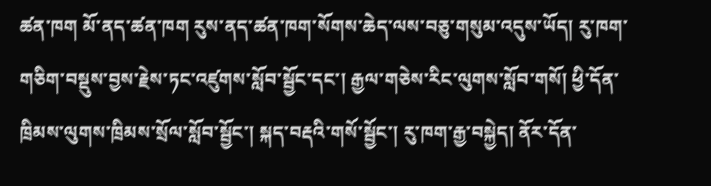ཚན་ཁག མོ་ནད་ཚན་ཁག རུས་ནད་ཚན་ཁག་སོགས་ཆེད་ལས་བཅུ་གསུམ་འདུས་ཡོད། རུ་ཁག་གཅིག་བསྡུས་བྱས་རྗེས་ཏང་འཛུགས་སློབ་སྦྱོང་དང་། རྒྱལ་གཅེས་རིང་ལུགས་སློབ་གསོ། ཕྱི་དོན་ཁྲིམས་ལུགས་ཁྲིམས་སྲོལ་སློབ་སྦྱོང་། སྐད་བརྡའི་གསོ་སྦྱོང་། རུ་ཁག་རྒྱ་བསྐྱེད། ནོར་དོན་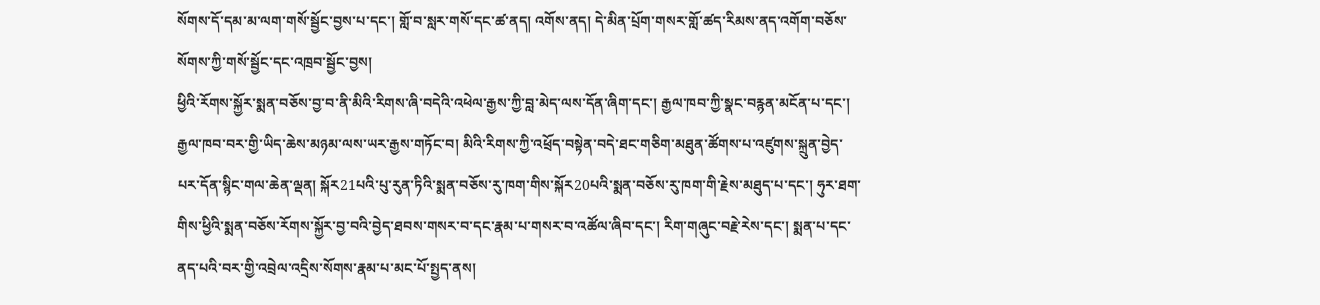སོགས་དོ་དམ་མ་ལག་གསོ་སྦྱོང་བྱས་པ་དང་། གློ་བ་སླར་གསོ་དང་ཚ་ནད། འགོས་ནད། དེ་མིན་པྲོག་གསར་གློ་ཚད་རིམས་ནད་འགོག་བཅོས་སོགས་ཀྱི་གསོ་སྦྱོང་དང་འཁྲབ་སྦྱོང་བྱས།
ཕྱིའི་རོགས་སྐྱོར་སྨན་བཅོས་བྱ་བ་ནི་མིའི་རིགས་ཞི་བདེའི་འཕེལ་རྒྱས་ཀྱི་བླ་མེད་ལས་དོན་ཞིག་དང་། རྒྱལ་ཁབ་ཀྱི་སྣང་བརྙན་མངོན་པ་དང་། རྒྱལ་ཁབ་བར་གྱི་ཡིད་ཆེས་མཉམ་ལས་ཡར་རྒྱས་གཏོང་བ། མིའི་རིགས་ཀྱི་འཕྲོད་བསྟེན་བདེ་ཐང་གཅིག་མཐུན་ཚོགས་པ་འཛུགས་སྐྲུན་བྱེད་པར་དོན་སྙིང་གལ་ཆེན་ལྡན། སྐོར21པའི་པུ་རུན་ཏིའི་སྨན་བཅོས་རུ་ཁག་གིས་སྐོར20པའི་སྨན་བཅོས་རུ་ཁག་གི་རྗེས་མཐུད་པ་དང་། ཧུར་ཐག་གིས་ཕྱིའི་སྨན་བཅོས་རོགས་སྐྱོར་བྱ་བའི་བྱེད་ཐབས་གསར་བ་དང་རྣམ་པ་གསར་བ་འཚོལ་ཞིབ་དང་། རིག་གཞུང་བརྗེ་རེས་དང་། སྨན་པ་དང་ནད་པའི་བར་གྱི་འབྲེལ་འདྲིས་སོགས་རྣམ་པ་མང་པོ་སྤྱད་ནས།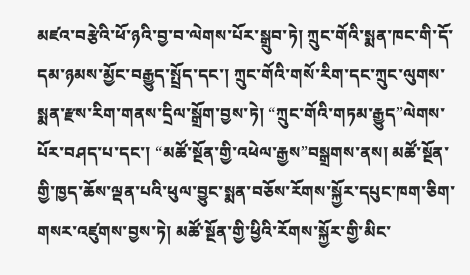མཛའ་བརྩེའི་ཕོ་ཉའི་བྱ་བ་ལེགས་པོར་སྒྲུབ་ཏེ། ཀྲུང་གོའི་སྨན་ཁང་གི་དོ་དམ་ཉམས་མྱོང་བརྒྱུད་སྤྲོད་དང་། ཀྲུང་གོའི་གསོ་རིག་དང་ཀྲུང་ལུགས་སྨན་རྫས་རིག་གནས་དྲིལ་སྒྲོག་བྱས་ཏེ། “ཀྲུང་གོའི་གཏམ་རྒྱུད”ལེགས་པོར་བཤད་པ་དང་། “མཚོ་སྔོན་གྱི་འཕེལ་རྒྱས”བསྒྲགས་ནས། མཚོ་སྔོན་གྱི་ཁྱད་ཆོས་ལྡན་པའི་ཕུལ་བྱུང་སྨན་བཅོས་རོགས་སྐྱོར་དཔུང་ཁག་ཅིག་གསར་འཛུགས་བྱས་ཏེ། མཚོ་སྔོན་གྱི་ཕྱིའི་རོགས་སྐྱོར་གྱི་མིང་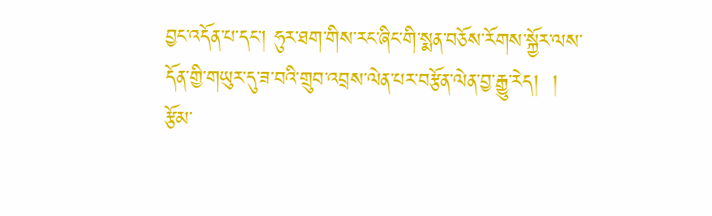བྱང་འདོན་པ་དང་། ཧུར་ཐག་གིས་རང་ཞིང་གི་སྨན་བཅོས་རོགས་སྐྱོར་ལས་དོན་གྱི་གཡུར་དུ་ཟ་བའི་གྲུབ་འབྲས་ལེན་པར་བརྩོན་ལེན་བྱ་རྒྱུ་རེད།  །
རྩོམ་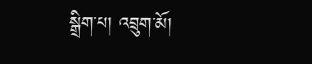སྒྲིག་པ། འབྲུག་མོ།